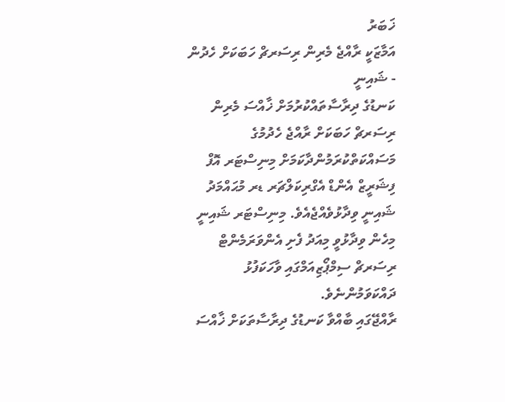ޚަބަރު
އަމާޒަކީ ރާއްޖެ މެރިން ރިސަރޗް ހަބަކަށް ހެދުން - ޝައިނީ
ކަނޑުގެ ދިރާސާތައްކުރުމަށް ޚާއްސަ މެރިން ރިސަރޗް ހަބަކަށް ރާއްޖެ ހެދުމުގެ މަސައްކަތްކުރަމުންދާކަމަށް މިނިސްޓަރ އޮފް ފިޝަރީޒް އެންޑް އެގްރިކަލްޗަރ ޑރ މުޙައްމަދު ޝައިނީ ވިދާޅުވެއްޖެއެވެ. މިނިސްޓަރ ޝައިނީ މިހެން ވިދާޅުވީ މިއަދު ފެށި އެންވަރަމެންޓް ރިސަރޗް ސިމްޕޯޒިއަމްގައި ވާހަކަފުޅު ދައްކަވަމުންނެވެ.
ރާއްޖޭގައި ބާއްވާ ކަނޑުގެ ދިރާސާތަކަށް ޚާއްސަ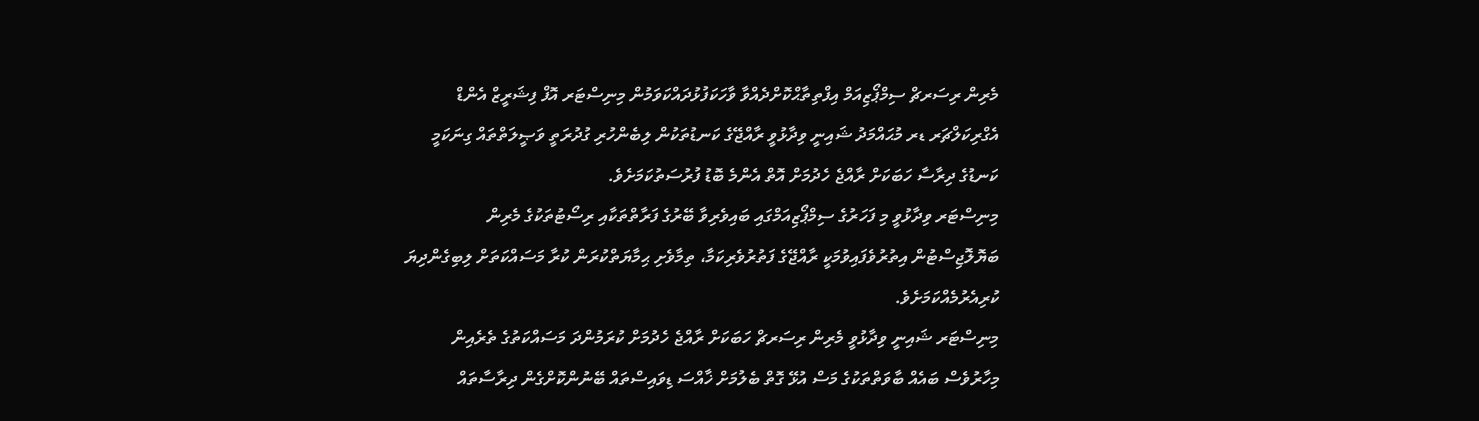މެރިން ރިސަރޗް ސިމްޕޯޒިއަމް އިފްތިތާޙްކޮށްދެއްވާ ވާހަކަފުޅުދައްކަވަމުން މިނިސްޓަރ އޮފް ފިޝަރީޒް އެންޑް އެގްރިކަލްޗަރ ޑރ މުޙައްމަދު ޝައިނީ ވިދާޅުވީ ރާއްޖޭގެ ކަނޑުތަކުން ލިބެންހުރި ގުދުރަތީ ވަޞީލަތްތައް ގިނަކަމީ ކަނޑުގެ ދިރާސާ ހަބަކަށް ރާއްޖެ ހެދުމަށް އޮތް އެންމެ ބޮޑު ފުރުސަތުކަމަށެވެ.
މިނިސްޓަރ ވިދާޅުވީ މި ފަހަރުގެ ސިމްޕޯޒިއަމްގައި ބައިވެރިވާ ބޭރުގެ ފަރާތްތަކާއި ރިސޯޓުތަކުގެ މެރިން ބަޔޮލޮޖިސްޓުން އިތުރުވެފައިވުމަކީ ރާއްޖޭގެ ފަތުރުވެރިކަމާ، ތިމާވެށި ޙިމާޔަތްކުރަން ކުރާ މަސައްކަތަށް ލިބިގެންދިޔަ ކުރިއެރުމެއްކަމަށެވެ.
މިނިސްޓަރ ޝައިނީ ވިދާޅުވީ މެރިން ރިސަރޗް ހަބަކަށް ރާއްޖެ ހެދުމަށް ކުރަމުންދަ މަސައްކަތުގެ ތެރެއިން މިހާރުވެސް ބައެއް ބާވަތްތަކުގެ މަސް އުޅޭ ގޮތް ބެލުމަށް ޚާއްސަ ޑިވައިސްތައް ބޭނުންކޮށްގެން ދިރާސާތައް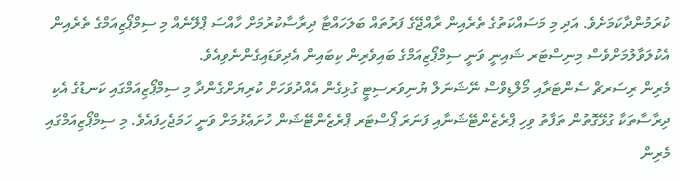ކުރަމުންދާކަމަށެވެ. އަދި މި މަސައްކަތުގެ ތެރެއިން ރާއްޖޭގެ ފަރުތައް ބަލަހައްޓާ ދިރާސާކުރުމަށް ހާއްސަ ޕްލޭނެއް މި ސިމްޕޯޒިއަމްގެ ތެރެއިން އެކުލަވާލުމަށްވެސް މިނިސްޓަރ ޝައިނީ ވަނީ ސިމްޕޯޒިއަމްގެ ބައިވެރިން ކިބައިން އެދިވަޑައިގެންނެވިއެވެ.
މެރިން ރިސަރޗް ސެންޓަރާއި މޯލްޑިވްސް ނޭޝަނަލް ޔުނިވަރސިޓީ ގުޅިގެން އެއްދުވަހަށް ކުރިޔަށްގެންދާ މި ސިމްޕޯޒިއަމްގައި ކަނޑުގެ އެކި ދިރާސާތަކާ ގުޅޭގޮތުން ތަފާތު ވިހި ޕްރެޒެންޓޭޝަނާއި ފަނަރަ ޕޯސްޓަރ ޕްރެޒެންޓޭޝަން ހުށަޢެޅުމަށް ވަނީ ހަމަޖެހިފައެވެ. މި ސިމްޕޯޒިއަމްގައި މެރިން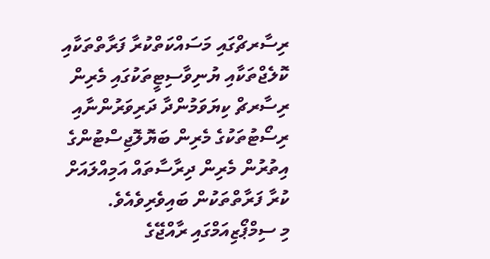ރިސާރޗްގައި މަސައްކަތްކުރާ ފަރާތްތަކާއި ކޮލެޖްތަކާއި ޔުނިވާސިޓީތަކުގައި މެރިން ރިސާރޗް ކިޔަވަމުންދާ ދަރިވަރުންނާއި ރިސޯޓުތަކުގެ މެރިން ބަޔޮލޮޖިސްޓުންގެ އިތުރުން މެރިން ދިރާސާތައް އަމިއްލައަށް ކުރާ ފަރާތްތަކުން ބައިވެރިވެއެވެ.
މި ސިމްޕޯޒިއަމްގައި ރާއްޖޭގެ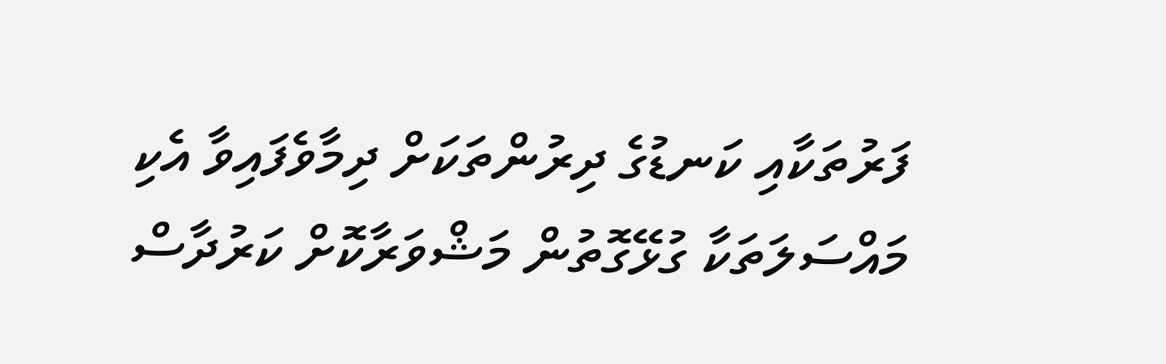ފަރުތަކާއި ކަނޑުގެ ދިރުންތަކަށް ދިމާވެފައިވާ އެކި މައްސަލަތަކާ ގުޅޭގޮތުން މަޝްވަރާކޮށް ކަރުދާސް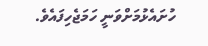ހުށައެޅުމަށްވަނީ ހަމަޖެހިފައެވެ.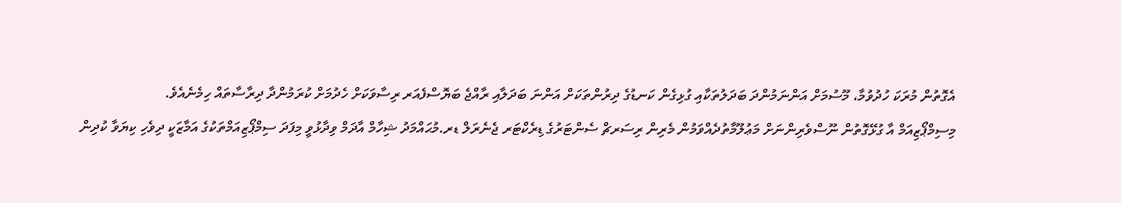އެގޮތުން މުރަކަ ހުދުވުމާ، މޫސުމަށް އަންނަމުންދަ ބަދަލުތަކާއި ގުޅިގެން ކަނޑުގެ ދިރުންތަކަށް އަންނަ ބަދަލާއި ރާއްޖެ ބަޔޮސްފެއަރ ރިސާވަކަށް ހެދުމަށް ކުރަމުންދާ ދިރާސާތައް ހިމެނެއެވެ.
މިސިމްޕޯޒިއަމް އާ ގުޅޭގޮތުން ނޫސްވެރިންނަށް މަޢުލޫމާތުދެއްވަމުން މެރިން ރިސަރޗް ސެންޓަރުގެ ޑިރެކްޓަރ ޖެނެރަލް ޑރ.މުޙައްމަދު ޝިހާމް އާދަމް ވިދާޅުވީ މިފަދަ ސިމްޕޯޒިއަމްތަކުގެ އަމާޒަކީ ދިވެހި ކިޔަވާ ކުދިން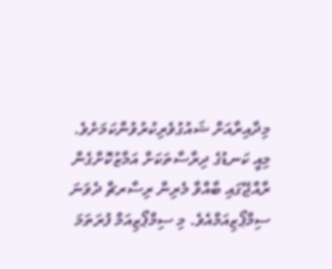މިދާއިރާއަށް ޝައުގުވެރިކުރުވުންކަމަށެވެ.
މިއީ ކަނޑުގެ ދިރާސާތަކަށް އަމާޒުކޮށްގެން ރާއްޖޭގައި ބާއްވާ މެރިން ރިސާރޗް ދެވަނަ ސިމްޕޯޒިއަމްއެވެ. މި ސިމްޕޯޒިއަމް ފުރަތަމަ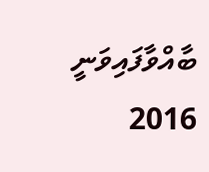ބާއްވާފައިވަނީ 2016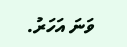ވަނަ އަހަރު.